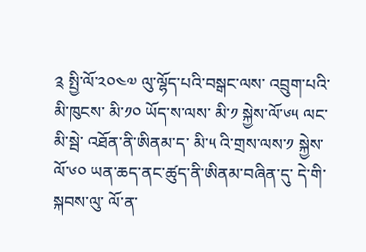༉ སྤྱི་ལོ་༢༠༤༧ ལུ་ལྷོད་པའི་བསྒང་ལས་ འབྲུག་པའི་མི་ཁུངས་ མི་༡༠ ཡོད་ས་ལས་ མི་༡ སྐྱེས་ལོ་༦༥ ལང་མི་སྦེ་ འཐོན་ནི་ཨིནམ་ད་ མི་༥ འི་གྲས་ལས་༡ སྐྱེས་ལོ་༦༠ ཡན་ཆད་ནང་ཚུད་ནི་ཨིནམ་བཞིན་དུ་ དེ་གི་སྐབས་ལུ་ ལོ་ན་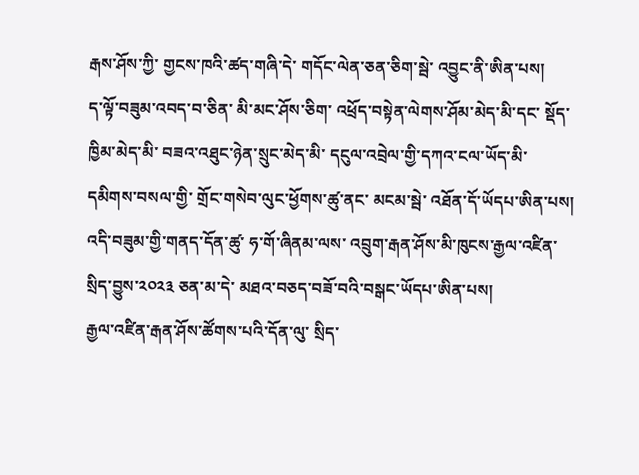རྒས་ཤོས་ཀྱི་ གྱངས་ཁའི་ཚད་གཞི་དེ་ གདོང་ལེན་ཅན་ཅིག་སྦེ་ འབྱུང་ནི་ཨིན་པས།
ད་ལྟོ་བཟུམ་འབད་བ་ཅིན་ མི་མང་ཤོས་ཅིག་ འཕྲོད་བསྟེན་ལེགས་ཤོམ་མེད་མི་དང་ སྡོད་ཁྱིམ་མེད་མི་ བཟའ་འཐུང་ཉེན་སྲུང་མེད་མི་ དངུལ་འབྲེལ་གྱི་དཀའ་ངལ་ཡོད་མི་ དམིགས་བསལ་གྱི་ གྲོང་གསེབ་ལུང་ཕྱོགས་ཚུ་ནང་ མངམ་སྦེ་ འཐོན་དོ་ཡོདཔ་ཨིན་པས།
འདི་བཟུམ་གྱི་གནད་དོན་ཚུ་ ཧ་གོ་ཞིནམ་ལས་ འབྲུག་རྒན་ཤོས་མི་ཁུངས་རྒྱལ་འཛིན་སྲིད་བྱུས་༢༠༢༣ ཅན་མ་དེ་ མཐའ་བཅད་བཟོ་བའི་བསྒང་ཡོདཔ་ཨིན་པས།
རྒྱལ་འཛིན་རྒན་ཤོས་ཚོགས་པའི་དོན་ལུ་ སྲིད་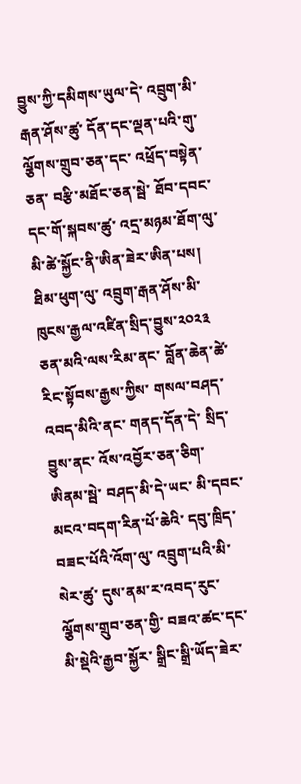བྱུས་ཀྱི་དམིགས་ཡུལ་དེ་ འབྲུག་མི་རྒན་ཤོས་ཚུ་ དོན་དང་ལྡན་པའི་གུ་ ལྕོགས་གྲུབ་ཅན་དང་ འཕྲོད་བསྟེན་ཅན་ བརྩི་མཐོང་ཅན་སྦེ་ ཐོབ་དབང་དང་གོ་སྐབས་ཚུ་ འདྲ་མཉམ་ཐོག་ལུ་ མི་ཚེ་སྐྱོང་ནི་ཨིན་ཟེར་ཨིན་པས།
ཐིམ་ཕུག་ལུ་ འབྲུག་རྒན་ཤོས་མི་ཁུངས་རྒྱལ་འཛིན་སྲིད་བྱུས་༢༠༢༣ ཅན་མའི་ལས་རིམ་ནང་ བློན་ཆེན་ཚེ་རིང་སྟོབས་རྒྱས་ཀྱིས་ གསལ་བཤད་འབད་མིའི་ནང་ གནད་དོན་དེ་ སྲིད་བྱུས་ནང་ འོས་འབྱོར་ཅན་ཅིག་ཨིནམ་སྦེ་ བཤད་མི་དེ་ཡང་ མི་དབང་མངའ་བདག་རིན་པོ་ཆེའི་ དབུ་ཁྲིད་བཟང་པོའི་འོག་ལུ་ འབྲུག་པའི་མི་སེར་ཚུ་ དུས་ནམ་ར་འབད་རུང་ ལྕོགས་གྲུབ་ཅན་གྱི་ བཟའ་ཚང་དང་ མི་སྡེའི་རྒྱབ་སྐྱོར་ སྒྲིང་སྒྲི་ཡོད་ཟེར་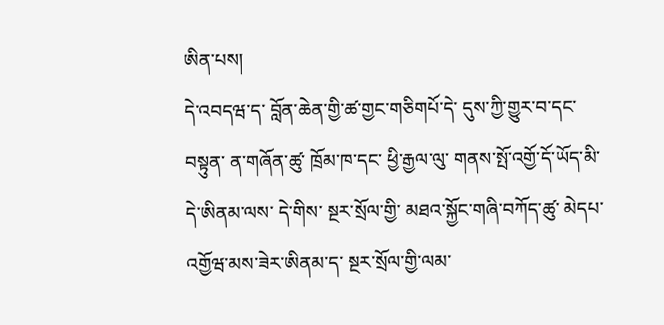ཨིན་པས།
དེ་འབདཝ་ད་ བློན་ཆེན་གྱི་ཚ་གྱང་གཅིགཔོ་དེ་ དུས་ཀྱི་གྱུར་བ་དང་བསྟུན་ ན་གཞོན་ཚུ་ ཁྲོམ་ཁ་དང་ ཕྱི་རྒྱལ་ལུ་ གནས་སྤོ་འགྱོ་དོ་ཡོད་མི་དེ་ཨིནམ་ལས་ དེ་གིས་ སྔར་སྲོལ་གྱི་ མཐའ་སྐྱོང་གཞི་བཀོད་ཚུ་ མེདཔ་འགྱོཝ་མས་ཟེར་ཨིནམ་ད་ སྔར་སྲོལ་གྱི་ལམ་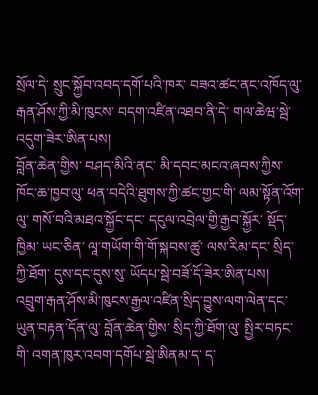སྲོལ་དེ་ སྲུང་སྐྱོབ་འབད་དགོ་པའི་ཁར་ བཟའ་ཚང་ནང་འཁོད་ལུ་ རྒན་ཤོས་ཀྱི་མི་ཁུངས་ བདག་འཛིན་འཐབ་ནི་དེ་ གལ་ཆེཝ་སྦེ་འདུག་ཟེར་ཨིན་པས།
བློན་ཆེན་གྱིས་ བཤད་མིའི་ནང་ མི་དབང་མངའ་ཞབས་ཀྱིས་ ཁོང་ཆ་ཁྱབ་ལུ་ ཕན་བདེའི་ཐུགས་ཀྱི་ཚང་གྱང་གི་ ལམ་སྟོན་འོག་ལུ་ གསོ་བའི་མཐའ་སྐྱོང་དང་ དངུལ་འབྲེལ་གྱི་རྒྱབ་སྐྱོར་ སྡོད་ཁྱིམ་ ཡང་ཅིན་ ལཱ་གཡོག་གི་གོ་སྐབས་ཚུ་ ལས་རིམ་དང་ སྲིད་ཀྱི་ཐོག་ དུས་དང་དུས་སུ་ ཡོདཔ་སྦེ་བཟོ་དོ་ཟེར་ཨིན་པས།
འབྲུག་རྒན་ཤོས་མི་ཁུངས་རྒྱལ་འཛིན་སྲིད་བྱུས་ལག་ལེན་དང་ ཡུན་བརྟན་དོན་ལུ་ བློན་ཆེན་གྱིས་ སྲིད་ཀྱི་ཐོག་ལུ་ སྤྱིར་བཏང་གི་ འགན་ཁུར་འབག་དགོཔ་སྦེ་ཨིནམ་ད་ ད་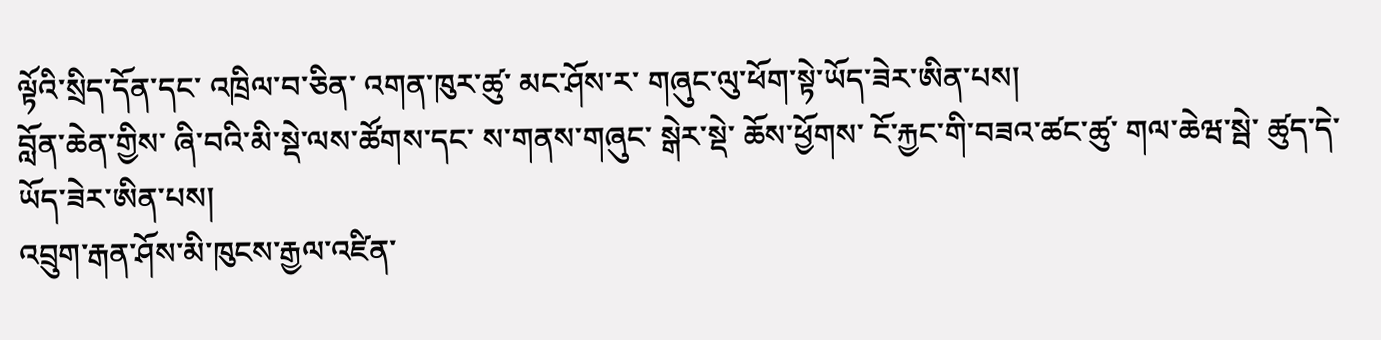ལྟོའི་སྲིད་དོན་དང་ འཁྲིལ་བ་ཅིན་ འགན་ཁུར་ཚུ་ མང་ཤོས་ར་ གཞུང་ལུ་ཕོག་སྟེ་ཡོད་ཟེར་ཨིན་པས།
བློན་ཆེན་གྱིས་ ཞི་བའི་མི་སྡེ་ལས་ཚོགས་དང་ ས་གནས་གཞུང་ སྒེར་སྡེ་ ཆོས་ཕྱོགས་ ངོ་རྐྱང་གི་བཟའ་ཚང་ཚུ་ གལ་ཆེཝ་སྦེ་ ཚུད་དེ་ཡོད་ཟེར་ཨིན་པས།
འབྲུག་རྒན་ཤོས་མི་ཁུངས་རྒྱལ་འཛིན་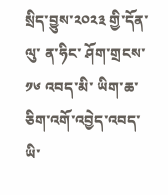སྲིད་བྱུས་༢༠༢༣ གྱི་དོན་ལུ་ ན་ཧིང་ ཤོག་གྲངས་༡༦ འབད་མི་ ཡིག་ཆ་ཅིག་འགོ་འབྱེད་འབད་ཡི་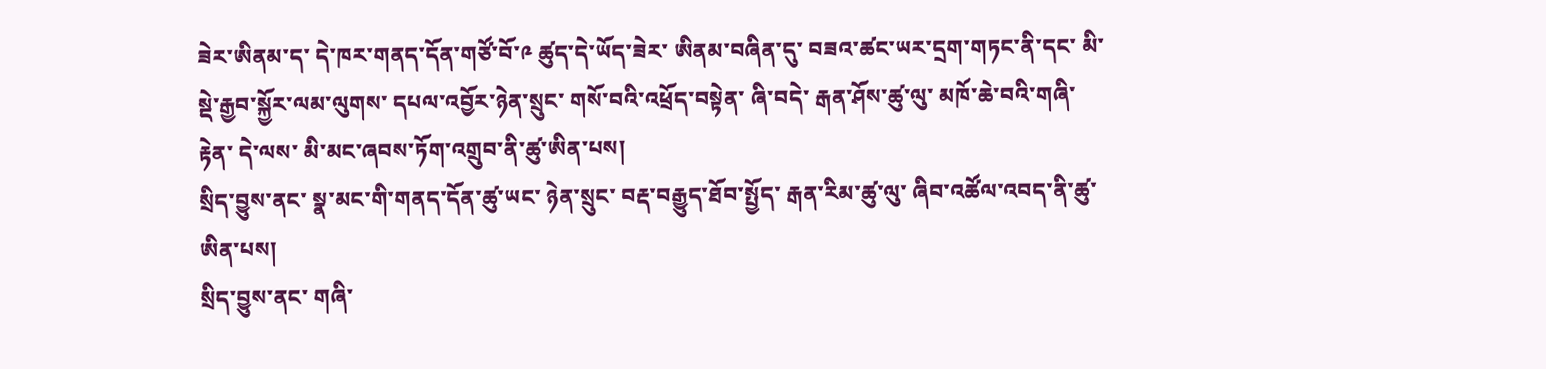ཟེར་ཨིནམ་ད་ དེ་ཁར་གནད་དོན་གཙོ་བོ་༩ ཚུད་དེ་ཡོད་ཟེར་ ཨིནམ་བཞིན་དུ་ བཟའ་ཚང་ཡར་དྲག་གཏང་ནི་དང་ མི་སྡེ་རྒྱབ་སྐྱོར་ལམ་ལུགས་ དཔལ་འབྱོར་ཉེན་སྲུང་ གསོ་བའི་འཕྲོད་བསྟེན་ ཞི་བདེ་ རྒན་ཤོས་ཚུ་ལུ་ མཁོ་ཆེ་བའི་གཞི་རྟེན་ དེ་ལས་ མི་མང་ཞབས་ཏོག་འགྲུབ་ནི་ཚུ་ཨིན་པས།
སྲིད་བྱུས་ནང་ སྣ་མང་གི་གནད་དོན་ཚུ་ཡང་ ཉེན་སྲུང་ བརྡ་བརྒྱུད་ཐོབ་སྤྱོད་ རྒན་རིམ་ཚུ་ལུ་ ཞིབ་འཚོལ་འབད་ནི་ཚུ་ཨིན་པས།
སྲིད་བྱུས་ནང་ གཞི་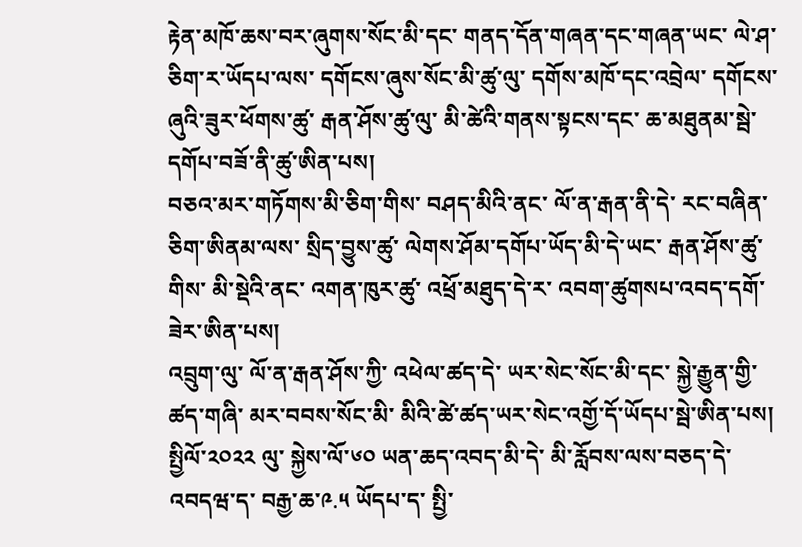རྟེན་མཁོ་ཆས་བར་ཞུགས་སོང་མི་དང་ གནད་དོན་གཞན་དང་གཞན་ཡང་ ལེ་ཤ་ཅིག་ར་ཡོདཔ་ལས་ དགོངས་ཞུས་སོང་མི་ཚུ་ལུ་ དགོས་མཁོ་དང་འབྲེལ་ དགོངས་ཞུའི་ཟུར་ཕོགས་ཚུ་ རྒན་ཤོས་ཚུ་ལུ་ མི་ཚེའི་གནས་སྟངས་དང་ ཆ་མཐུནམ་སྦེ་ དགོཔ་བཟོ་ནི་ཚུ་ཨིན་པས།
བཅའ་མར་གཏོགས་མི་ཅིག་གིས་ བཤད་མིའི་ནང་ ལོ་ན་རྒན་ནི་དེ་ རང་བཞིན་ཅིག་ཨིནམ་ལས་ སྲིད་བྱུས་ཚུ་ ལེགས་ཤོམ་དགོཔ་ཡོད་མི་དེ་ཡང་ རྒན་ཤོས་ཚུ་གིས་ མི་སྡེའི་ནང་ འགན་ཁུར་ཚུ་ འཕྲོ་མཐུད་དེ་ར་ འབག་ཚུགསཔ་འབད་དགོ་ཟེར་ཨིན་པས།
འབྲུག་ལུ་ ལོ་ན་རྒན་ཤོས་ཀྱི་ འཕེལ་ཚད་དེ་ ཡར་སེང་སོང་མི་དང་ སྐྱེ་རྒྱུན་གྱི་ཚད་གཞི་ མར་བབས་སོང་མི་ མིའི་ཚེ་ཚད་ཡར་སེང་འགྱོ་དོ་ཡོདཔ་སྦེ་ཨིན་པས།
སྤྱིལོ་༢༠༢༢ ལུ་ སྐྱེས་ལོ་༦༠ ཡན་ཆད་འབད་མི་དེ་ མི་རློབས་ལས་བཅད་དེ་འབདཝ་ད་ བརྒྱ་ཆ་༩.༥ ཡོདཔ་ད་ སྤྱི་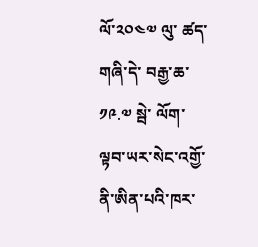ལོ་༢༠༤༧ ལུ་ ཚད་གཞི་དེ་ བརྒྱ་ཆ་༡༩.༧ སྦེ་ ལོག་ལྟབ་ཡར་སེང་འགྱོ་ནི་ཨིན་པའི་ཁར་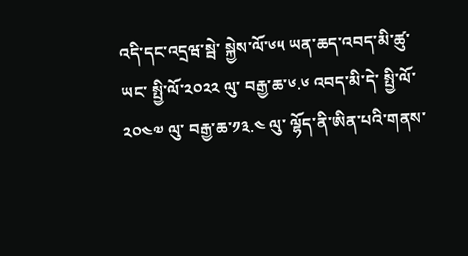འདི་དང་འདྲཝ་སྦེ་ སྐྱེས་ལོ་༦༥ ཡན་ཆད་འབད་མི་ཚུ་ཡང་ སྤྱི་ལོ་༢༠༢༢ ལུ་ བརྒྱ་ཆ་༦.༦ འབད་མི་དེ་ སྤྱི་ལོ་༢༠༤༧ ལུ་ བརྒྱ་ཆ་༡༣.༤ ལུ་ ལྷོད་ནི་ཨིན་པའི་གནས་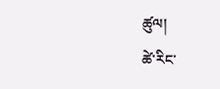ཚུལ།
ཚེ་རིང་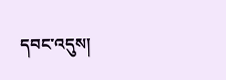དབང་འདུས།